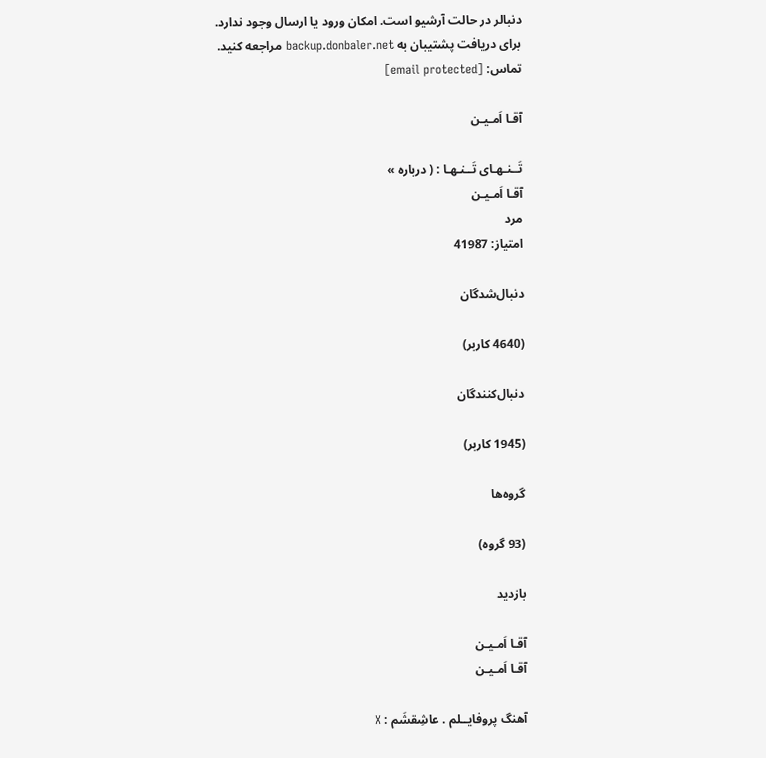دنبالر در حالت آرشیو است. امکان ورود یا ارسال وجود ندارد. برای دریافت پشتیبان به backup.donbaler.net مراجعه کنید. تماس: [email protected]

آقـا اَمـیـن

تَــنـهـای تَــنـهـا : ( درباره »
آقـا اَمـیـن
مرد
امتیاز: 41987

دنبال‌شدگان

(4640 کاربر)

دنبال‌کنندگان

(1945 کاربر)

گروه‌ها

(93 گروه)

بازدید

آقـا اَمـیـن
آقـا اَمـیـن

آهنگ پروفایــلم . عاشِقشَم : X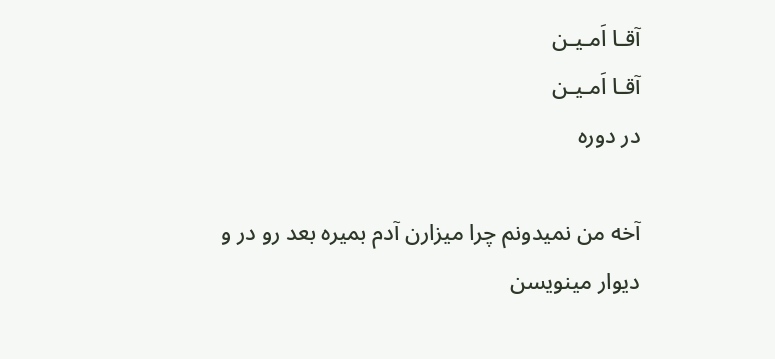آقـا اَمـیـن
آقـا اَمـیـن
در دوره

آخه من نمیدونم چرا میزارن آدم بمیره بعد رو در و دیوار مینویسن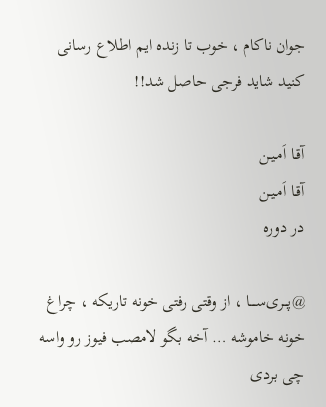جوان ناکام ، خوب تا زنده ایم اطلاع رسانی کنید شاید فرجی حاصل شد!!

آقـا اَمـیـن
آقـا اَمـیـن
در دوره

@پـــری‌ســــا ، از وقتی رفتی خونه تاریکه ، چراغ خونه خاموشه … آخه بگو لامصب فیوز رو واسه چی بردی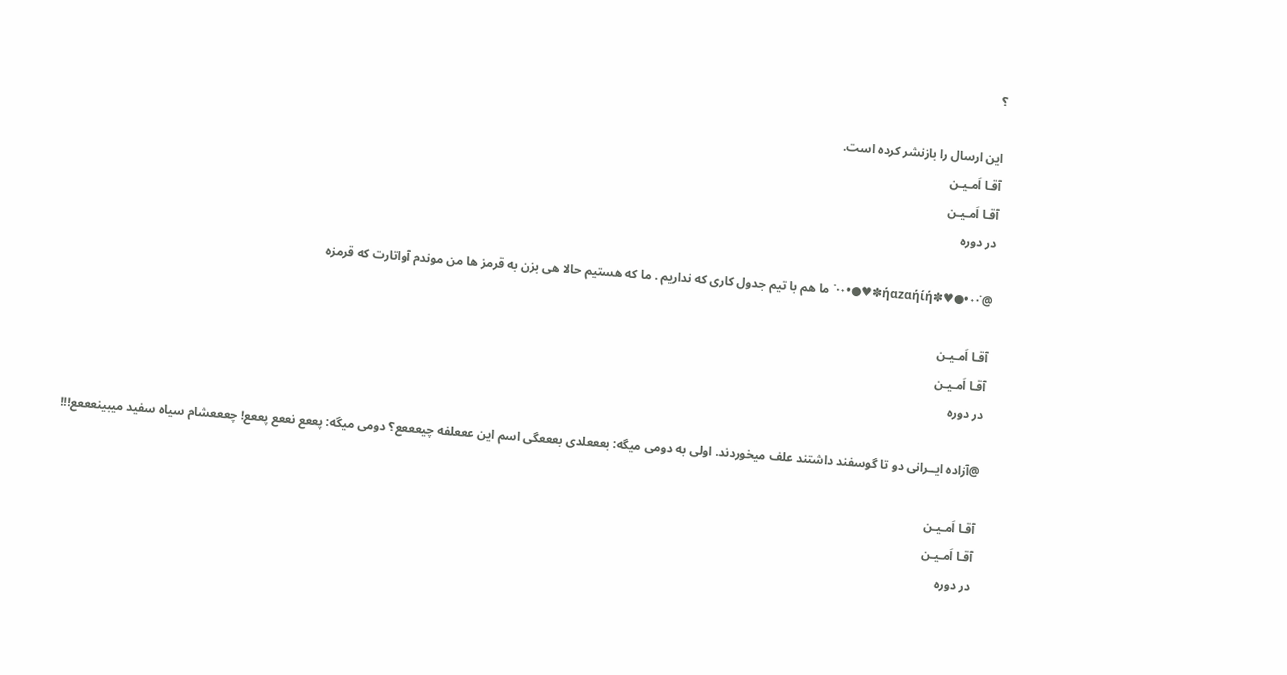؟

این ارسال را بازنشر کرده است.
آقـا اَمـیـن
آقـا اَمـیـن
در دوره

@˙·٠•●♥✽ήαzαήίή✽♥●•٠·˙ ما هم با تیم جدول کاری که نداریم . ما که هستیم حالا هی بزن به قرمز ها من موندم آواتارت که قرمزه

آقـا اَمـیـن
آقـا اَمـیـن
در دوره

@آزاده ایــرانی دو تا گوسفند داشتند علف میخوردند. اولی به دومی میگه: بعععلدی بعععگی اسم این عععلفه چیعععع؟ دومی میگه: پععع نععع پععع! چعععشام سیاه سفید میبینعععع!!!

آقـا اَمـیـن
آقـا اَمـیـن
در دوره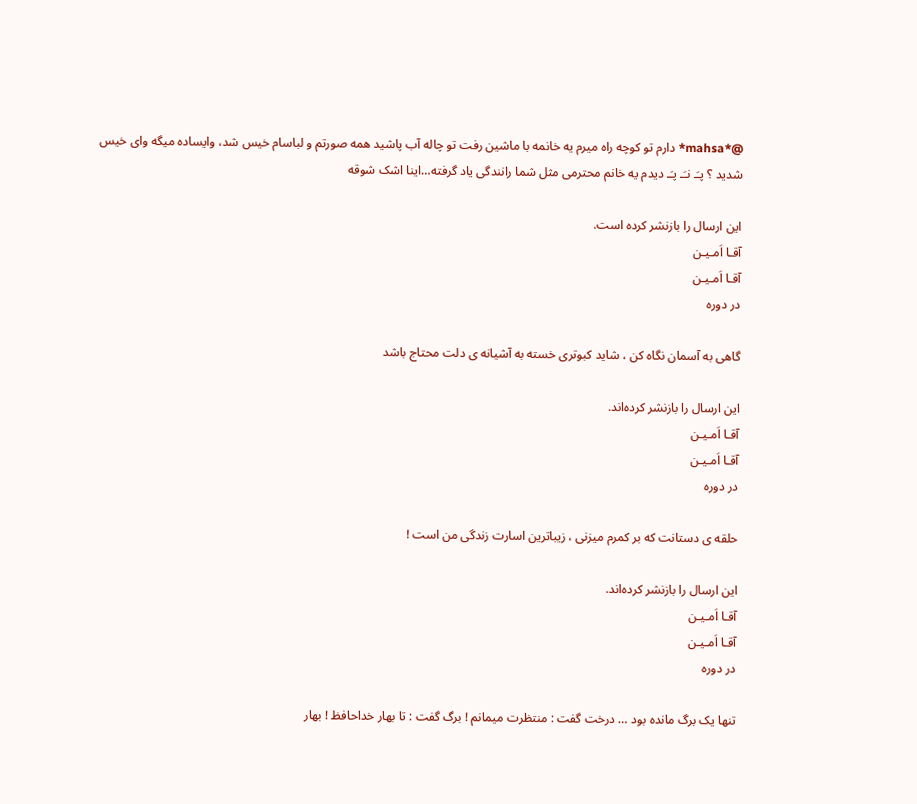@*mahsa* دارم تو کوچه راه میرم یه خانمه با ماشین رفت تو چاله آب پاشید همه صورتم و لباسام خیس شد، وایساده میگه وای خیس شدید ؟ پـَـ نـَـ پـَـ دیدم یه خانم محترمی مثل شما رانندگی یاد گرفته…اینا اشک شوقه

این ارسال را بازنشر کرده است.
آقـا اَمـیـن
آقـا اَمـیـن
در دوره

گاهی به آسمان نگاه کن ، شاید کبوتری خسته به آشیانه ی دلت محتاج باشد

این ارسال را بازنشر کرده‌اند.
آقـا اَمـیـن
آقـا اَمـیـن
در دوره

حلقه ی دستانت که بر کمرم میزنی ، زیباترین اسارت زندگی من است !

این ارسال را بازنشر کرده‌اند.
آقـا اَمـیـن
آقـا اَمـیـن
در دوره

تنها یک برگ مانده بود … درخت گفت : منتظرت میمانم ! برگ گفت : تا بهار خداحافظ ! بهار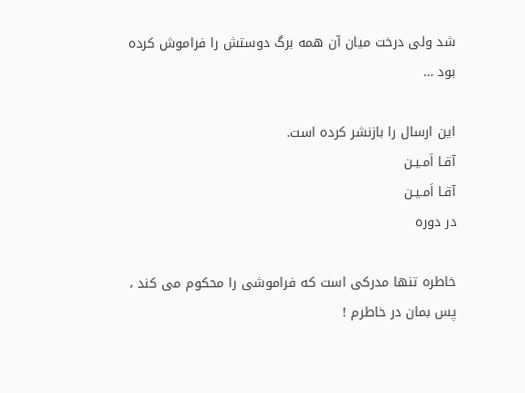شد ولی درخت میان آن همه برگ دوستش را فراموش کرده بود …

این ارسال را بازنشر کرده است.
آقـا اَمـیـن
آقـا اَمـیـن
در دوره

خاطره تنها مدرکی است که فراموشی را محکوم می کند ، پس بمان در خاطرم !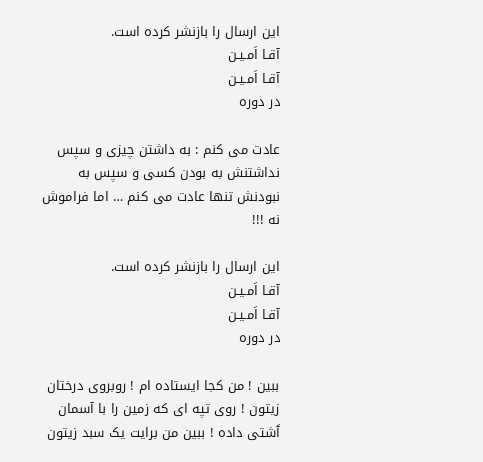این ارسال را بازنشر کرده است.
آقـا اَمـیـن
آقـا اَمـیـن
در دوره

عادت می کنم : به داشتن چیزی و سپس نداشتنش به بودن کسی و سپس به نبودنش تنها عادت می کنم … اما فراموش نه !!!

این ارسال را بازنشر کرده است.
آقـا اَمـیـن
آقـا اَمـیـن
در دوره

ببین ! من کجا ایستاده ام ! روبروی درختان زیتون ! روی تپه ای که زمین را با آسمان آَشتی داده ! ببین من برایت یک سبد زیتون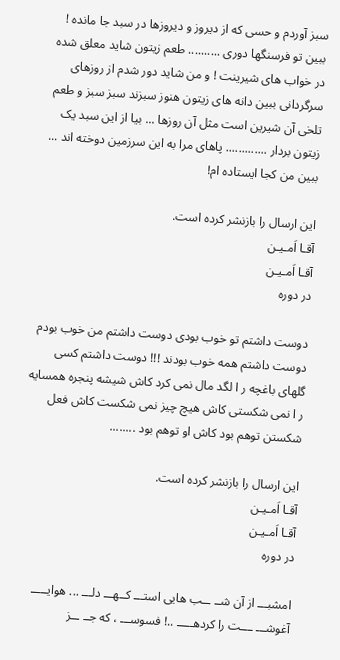سبز آوردم و حسی که از دیروز و دیروزها در سبد جا مانده ! ببین تو فرسنگها دوری .......... طعم زیتون شاید معلق شده در خواب های شیرینت ! و من شاید دور شدم از روزهای سرگردانی ببین دانه های زیتون هنوز سبزند سبز سبز و طعم تلخی آن شیرین است مثل آن روزها ... بیا از این سبد یک زیتون بردار ............. پاهای مرا به این سرزمین دوخته اند ... ببین من کجا ایستاده ام!

این ارسال را بازنشر کرده است.
آقـا اَمـیـن
آقـا اَمـیـن
در دوره

دوست داشتم تو خوب بودی دوست داشتم من خوب بودم دوست داشتم همه خوب بودند !!! دوست داشتم کسی گلهای باغچه ر ا لگد مال نمی کرد کاش شیشه پنجره همسایه ر ا نمی شکستی کاش هیچ چیز نمی شکست کاش فعل شکستن توهم بود کاش او توهم بود ........

این ارسال را بازنشر کرده است.
آقـا اَمـیـن
آقـا اَمـیـن
در دوره

امشبـــ از آن شــ ــب هایی استـــ کــهـــ دلـــ ... هوایـــــ آغوشـــ ـــت را کردهـــــ ..! فسوســـ ، که جــ ــز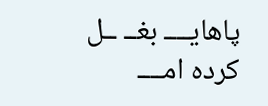پاهایــــ بغــ ــل کرده امــــ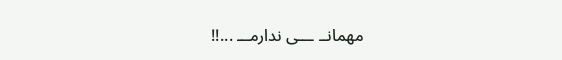مهمانــ ـــی ندارمـــ ...!!